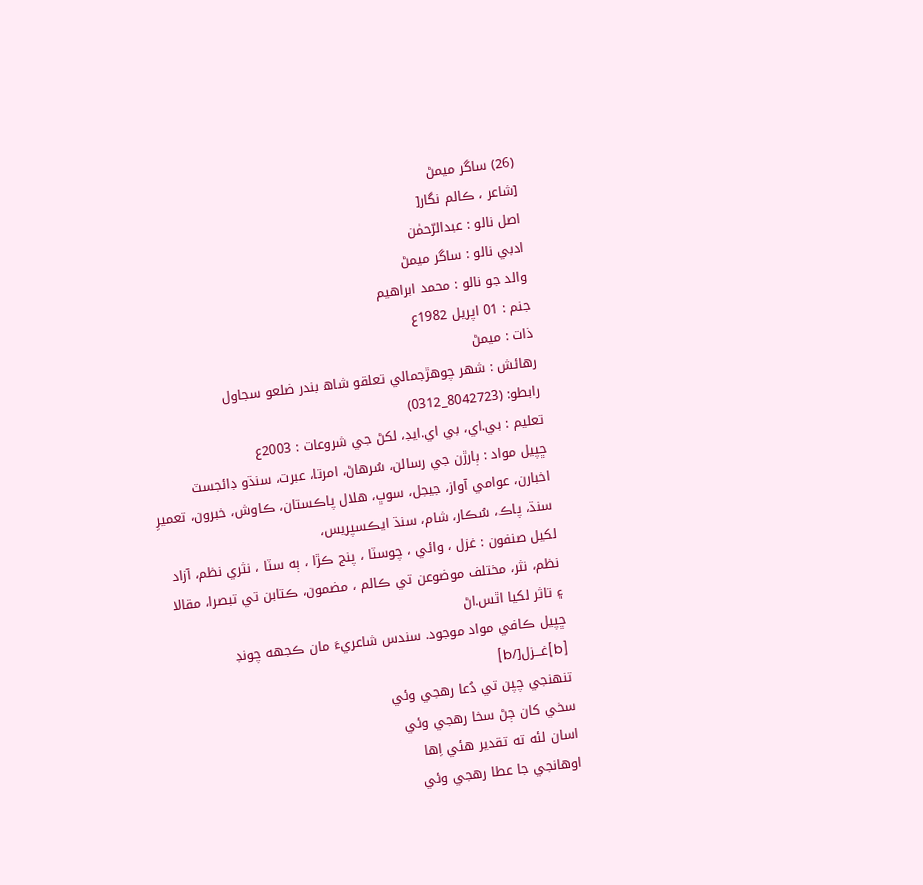(26) ساگر ميمڻ
[شاعر ، ڪالم نگار[
اصل نالو : عبدالرّحمٰن
ادبي نالو : ساگر ميمڻ
والد جو نالو : محمد ابراھيم
جنم : 01 اپريل 1982ع
ذات : ميمڻ
رهائش : شھر چوھڙجمالي تعلقو شاھ بندر ضلعو سجاول
رابطو: (8042723_0312)
تعليم : بي.اي، بي اي.ايڊ، لکڻ جي شروعات : 2003ع
ڇپيل مواد : ٻارڙن جي رسالن، سُرھاڻ، امرتا، عبرت، سنڌو ڊائجسٽ اخبارن، عوامي آواز، جيجل، سوڀ، ھلال پاڪستان، ڪاوش، خبرون، تعميرِ سنڌ، پاڪ، سُڪار، شام، سنڌ ايڪسپريس،
لکيل صنفون : غزل ، وائي ، چوسٽا ، پنج ڪڙا ، ٻه سٽا ، نثري نظم، آزاد نظم، نثر، مختلف موضوعن تي ڪالم ، مضمون، ڪتابن تي تبصرا، مقالا ۽ تاثر لکيا اٿس.اڻ
ڇپيل ڪافي مواد موجود. سندس شاعريءَ مان ڪجھه چونڊ
[b]غـــزل[/b]
تنھنجي چپن تي دُعا رھجي وئي
سخي کان ڄڻ سخا رھجي وئي
اسان لئه ته تقدير ھئي اِھا
اوھانجي جا عطا رھجي وئي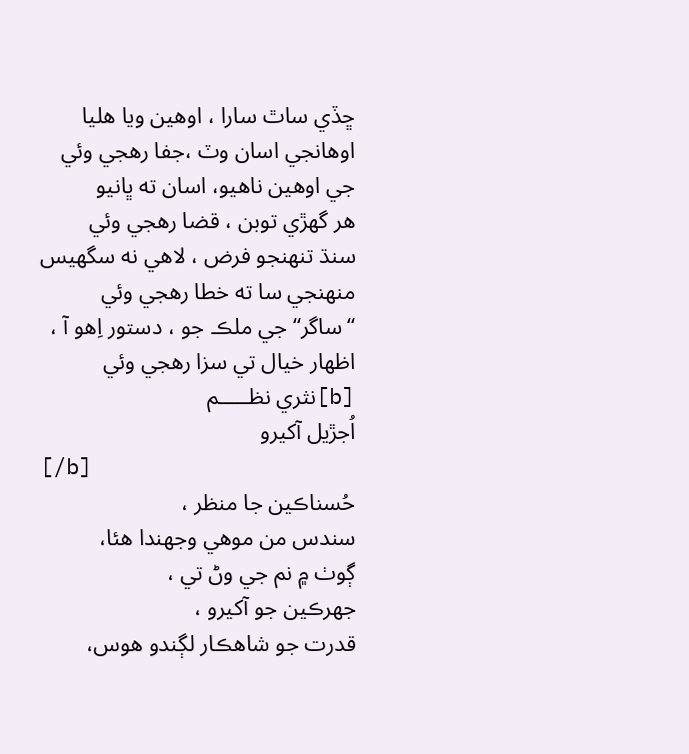ڇڏي ساٿ سارا ، اوھين ويا ھليا
اوھانجي اسان وٽ ،جفا رھجي وئي
جي اوھين ناھيو، اسان ته ڀانيو
ھر گھڙي توبن ، قضا رھجي وئي
سنڌ تنھنجو فرض ، لاھي نه سگھيس
منھنجي سا ته خطا رھجي وئي
“ساگر“ جي ملڪ جو ، دستور اِھو آ ،
اظھار خيال تي سزا رھجي وئي
[b]نثري نظـــــم
اُجڙيل آکيرو
[/b]
حُسناڪين جا منظر ،
سندس من موھي وجھندا ھئا،
ڳوٺ ۾ نم جي وڻ تي ،
جھرڪين جو آکيرو ،
قدرت جو شاھڪار لڳندو ھوس،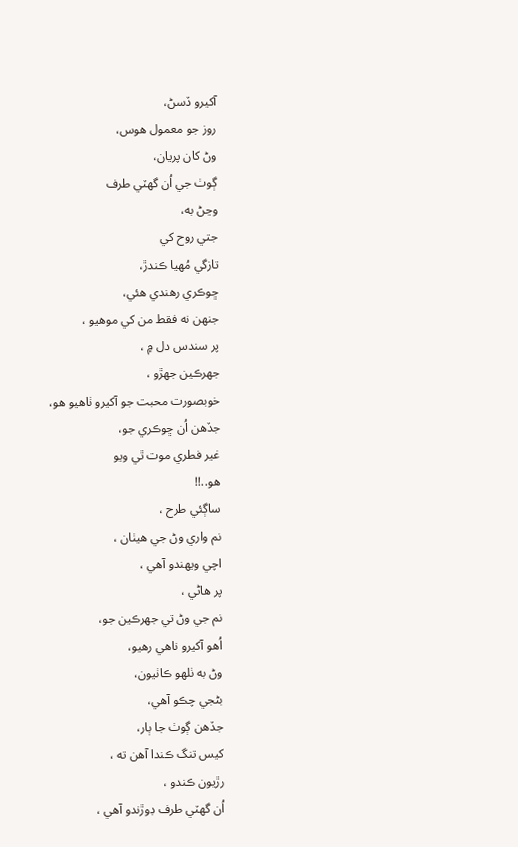آکيرو ڏسڻ،
روز جو معمول ھوس،
وڻ کان پريان،
ڳوٺ جي اُن گھٽي طرف
وڃڻ به،
جتي روح کي
تازگي مُھيا ڪندڙ،
ڇوڪري رھندي ھئي،
جنھن نه فقط من کي موھيو ،
پر سندس دل ۾ ،
جھرڪين جھڙو ،
خوبصورت محبت جو آکيرو ٺاھيو ھو،
جڏھن اُن ڇوڪري جو،
غير فطري موت ٿي ويو
ھو..!!
ساڳئي طرح ،
نم واري وڻ جي ھيٺان ،
اچي ويھندو آھي ،
پر ھاڻي ،
نم جي وڻ تي جھرڪين جو،
اُھو آکيرو ناھي رھيو،
وڻ به ٺلھو ڪاٺيون،
بڻجي چڪو آھي،
جڏھن ڳوٺ جا ٻار،
کيس تنگ ڪندا آھن ته ،
رڙيون ڪندو ،
اُن گھٽي طرف ڊوڙندو آھي ،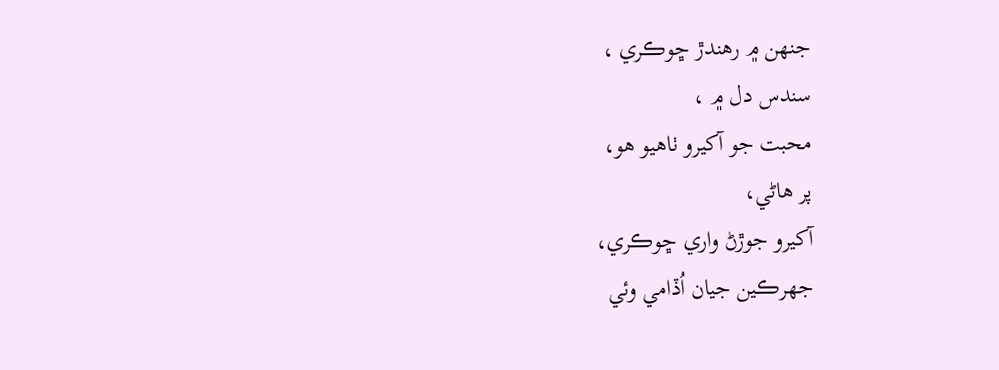جنھن ۾ رھندڙ ڇوڪري ،
سندس دل ۾ ،
محبت جو آکيرو ٺاھيو ھو،
پر ھاڻي،
آکيرو جوڙڻ واري ڇوڪري،
جھرڪين جيان اُڏامي وئي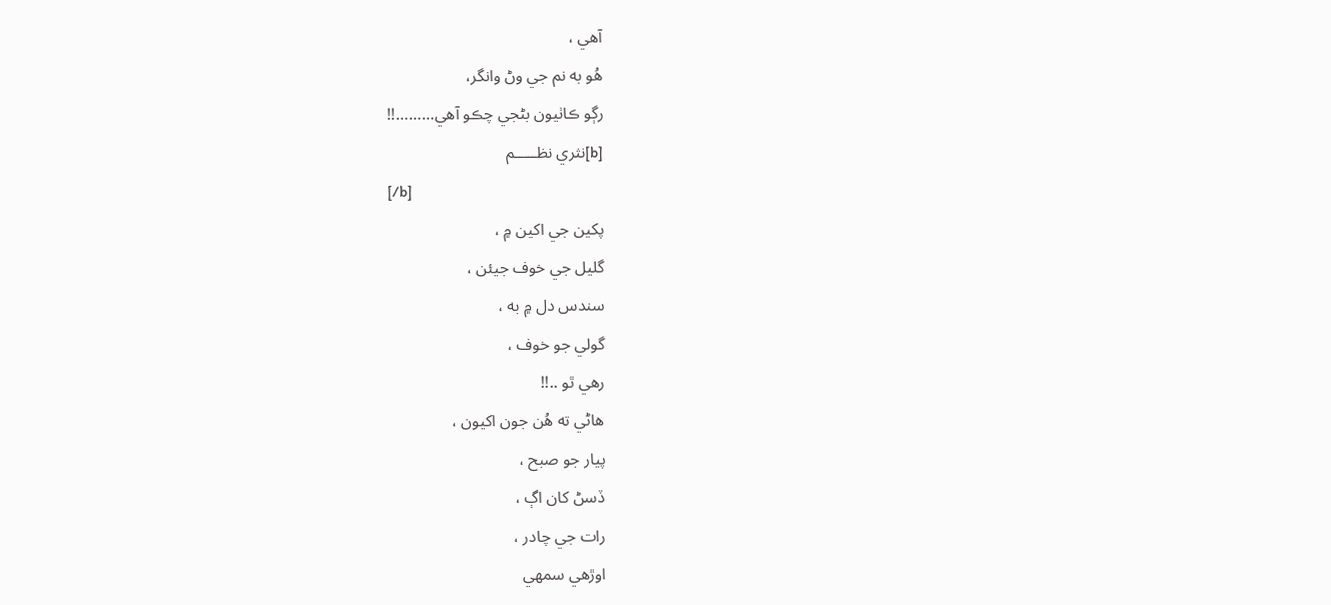آھي ،
ھُو به نم جي وڻ وانگر،
رڳو ڪاٺيون بڻجي چڪو آھي………!!
[b]نثري نظـــــم
[/b]
پکين جي اکين ۾ ،
گليل جي خوف جيئن ،
سندس دل ۾ به ،
گولي جو خوف ،
رھي ٿو ..!!
ھاڻي ته ھُن جون اکيون ،
پيار جو صبح ،
ڏسڻ کان اڳ ،
رات جي چادر ،
اوڙھي سمھي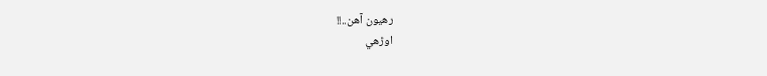رھيون آھن..!!
اوڙھي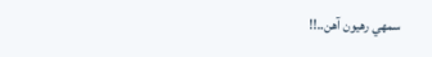سمھي رھيون آھن..!!